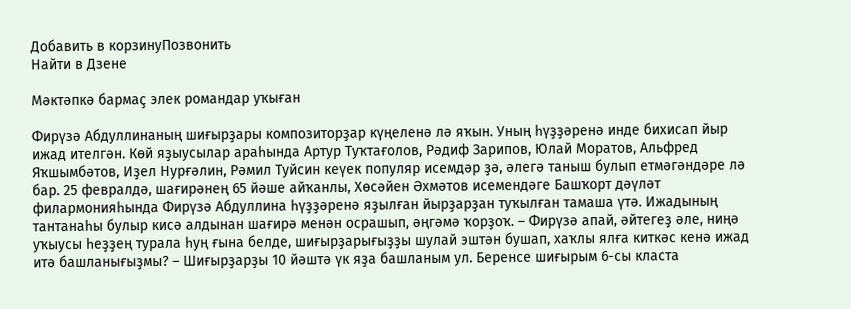Добавить в корзинуПозвонить
Найти в Дзене

Мәктәпкә бармаҫ элек романдар уҡыған

Фирүзә Абдуллинаның шиғырҙары композиторҙар күңеленә лә яҡын. Уның һүҙҙәренә инде бихисап йыр ижад ителгән. Көй яҙыусылар араһында Артур Туҡтағолов, Рәдиф Зарипов, Юлай Моратов, Альфред Яҡшымбәтов, Иҙел Нурғәлин, Рәмил Туйсин кеүек популяр исемдәр ҙә, әлегә таныш булып етмәгәндәре лә бар. 25 февралдә, шағирәнең 65 йәше айҡанлы, Хөсәйен Әхмәтов исемендәге Башҡорт дәүләт филармонияһында Фирүзә Абдуллина һүҙҙәренә яҙылған йырҙарҙан туҡылған тамаша үтә. Ижадының тантанаһы булыр кисә алдынан шағирә менән осрашып, әңгәмә ҡорҙоҡ. – Фирүзә апай, әйтегеҙ әле, ниңә уҡыусы һеҙҙең турала һуң ғына белде, шиғырҙарығыҙҙы шулай эштән бушап, хаҡлы ялға киткәс кенә ижад итә башланығыҙмы? – Шиғырҙарҙы 10 йәштә үк яҙа башланым ул. Беренсе шиғырым 6-сы класта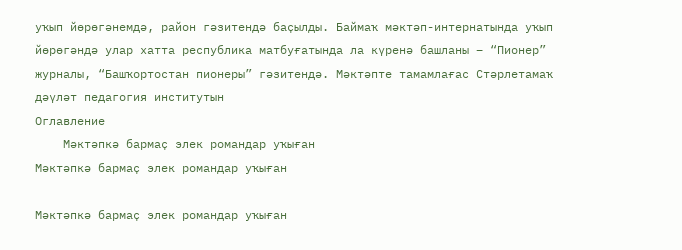уҡып йөрөгәнемдә, район гәзитендә баҫылды. Баймаҡ мәктәп-интернатында уҡып йөрөгәндә улар хатта республика матбуғатында ла күренә башланы – “Пионер” журналы, “Башҡортостан пионеры” гәзитендә. Мәктәпте тамамлағас Стәрлетамаҡ дәүләт педагогия институтын
Оглавление
    Мәктәпкә бармаҫ элек романдар уҡыған
Мәктәпкә бармаҫ элек романдар уҡыған

Мәктәпкә бармаҫ элек романдар уҡыған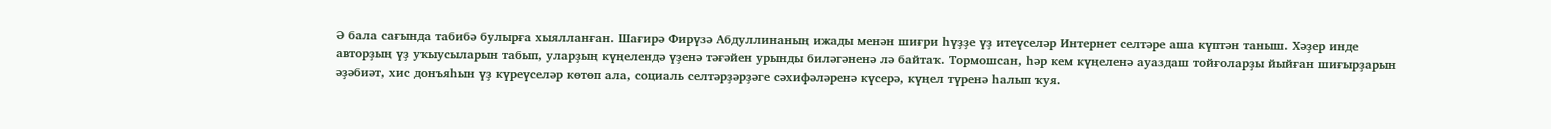Ә бала сағында табибә булырға хыялланған. Шағирә Фирүзә Абдуллинаның ижады менән шиғри һүҙҙе үҙ итеүселәр Интернет селтәре аша күптән таныш. Хәҙер инде авторҙың үҙ уҡыусыларын табып, уларҙың күңелендә үҙенә тәғәйен урынды биләгәненә лә байтаҡ. Тормошсан, һәр кем күңеленә ауаздаш тойғоларҙы йыйған шиғырҙарын әҙәбиәт, хис донъяһын үҙ күреүселәр көтөп ала, социаль селтәрҙәрҙәге сәхифәләренә күсерә, күңел түренә һалып ҡуя.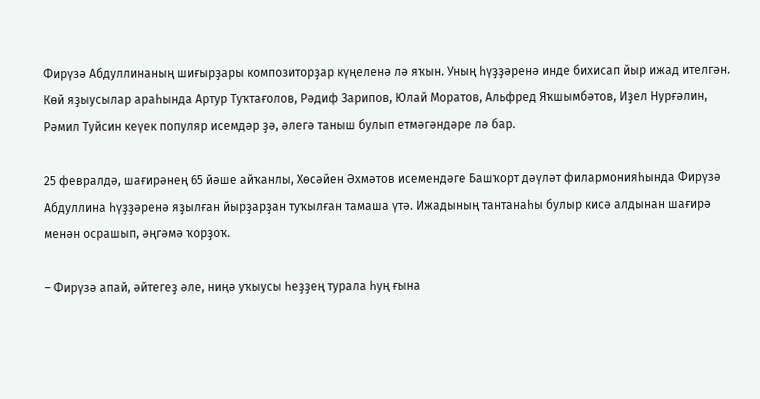Фирүзә Абдуллинаның шиғырҙары композиторҙар күңеленә лә яҡын. Уның һүҙҙәренә инде бихисап йыр ижад ителгән. Көй яҙыусылар араһында Артур Туҡтағолов, Рәдиф Зарипов, Юлай Моратов, Альфред Яҡшымбәтов, Иҙел Нурғәлин, Рәмил Туйсин кеүек популяр исемдәр ҙә, әлегә таныш булып етмәгәндәре лә бар.

25 февралдә, шағирәнең 65 йәше айҡанлы, Хөсәйен Әхмәтов исемендәге Башҡорт дәүләт филармонияһында Фирүзә Абдуллина һүҙҙәренә яҙылған йырҙарҙан туҡылған тамаша үтә. Ижадының тантанаһы булыр кисә алдынан шағирә менән осрашып, әңгәмә ҡорҙоҡ.

– Фирүзә апай, әйтегеҙ әле, ниңә уҡыусы һеҙҙең турала һуң ғына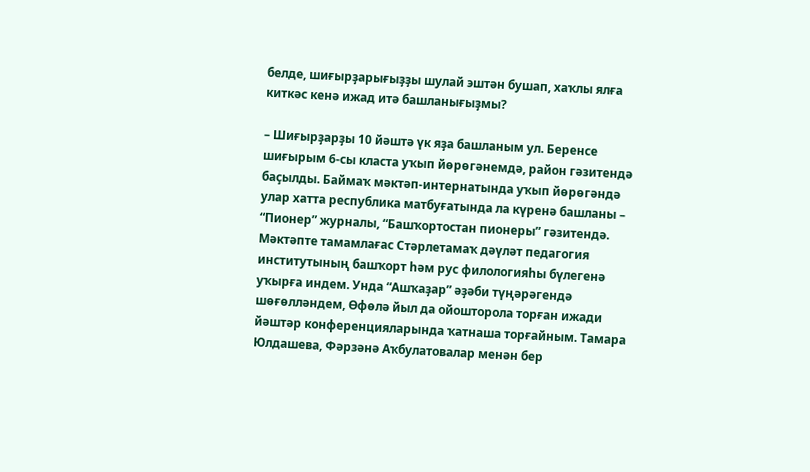белде, шиғырҙарығыҙҙы шулай эштән бушап, хаҡлы ялға киткәс кенә ижад итә башланығыҙмы?

– Шиғырҙарҙы 10 йәштә үк яҙа башланым ул. Беренсе шиғырым 6-сы класта уҡып йөрөгәнемдә, район гәзитендә баҫылды. Баймаҡ мәктәп-интернатында уҡып йөрөгәндә улар хатта республика матбуғатында ла күренә башланы – “Пионер” журналы, “Башҡортостан пионеры” гәзитендә. Мәктәпте тамамлағас Стәрлетамаҡ дәүләт педагогия институтының башҡорт һәм рус филологияһы бүлегенә уҡырға индем. Унда “Ашҡаҙар” әҙәби түңәрәгендә шөғөлләндем, Өфөлә йыл да ойошторола торған ижади йәштәр конференцияларында ҡатнаша торғайным. Тамара Юлдашева, Фәрзәнә Аҡбулатовалар менән бер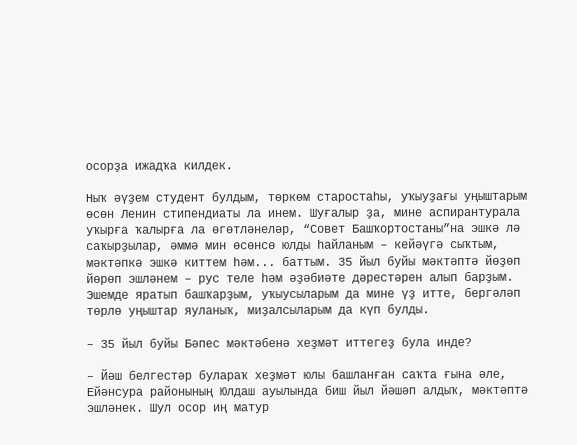осорҙа ижадҡа килдек.

Ныҡ әүҙем студент булдым, төркөм старостаһы, уҡыуҙағы уңыштарым өсөн Ленин стипендиаты ла инем. Шуғалыр ҙа, мине аспирантурала уҡырға ҡалырға ла өгөтләнеләр, “Совет Башҡортостаны”на эшкә лә саҡырҙылар, әммә мин өсөнсө юлды һайланым – кейәүгә сыҡтым, мәктәпкә эшкә киттем һәм... баттым. 35 йыл буйы мәктәптә йөҙөп йөрөп эшләнем – рус теле һәм әҙәбиәте дәрестәрен алып барҙым. Эшемде яратып башҡарҙым, уҡыусыларым да мине үҙ итте, бергәләп төрлө уңыштар яуланыҡ, миҙалсыларым да күп булды.

– 35 йыл буйы Бәпес мәктәбенә хеҙмәт иттегеҙ була инде?

– Йәш белгестәр булараҡ хеҙмәт юлы башланған саҡта ғына әле, Ейәнсура районының Юлдаш ауылында биш йыл йәшәп алдыҡ, мәктәптә эшләнек. Шул осор иң матур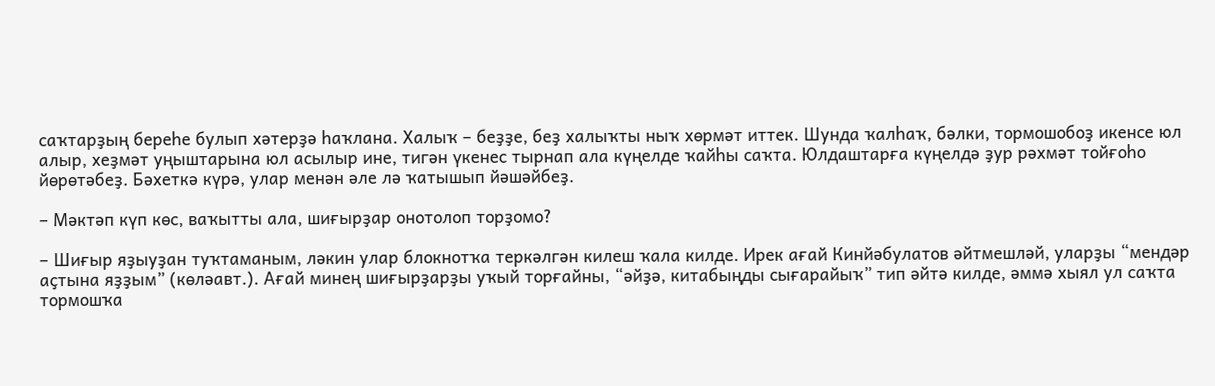саҡтарҙың береһе булып хәтерҙә һаҡлана. Халыҡ – беҙҙе, беҙ халыҡты ныҡ хөрмәт иттек. Шунда ҡалһаҡ, бәлки, тормошобоҙ икенсе юл алыр, хеҙмәт уңыштарына юл асылыр ине, тигән үкенес тырнап ала күңелде ҡайһы саҡта. Юлдаштарға күңелдә ҙур рәхмәт тойғоһо йөрөтәбеҙ. Бәхеткә күрә, улар менән әле лә ҡатышып йәшәйбеҙ.

– Мәктәп күп көс, ваҡытты ала, шиғырҙар онотолоп торҙомо?

– Шиғыр яҙыуҙан туҡтаманым, ләкин улар блокнотҡа теркәлгән килеш ҡала килде. Ирек ағай Кинйәбулатов әйтмешләй, уларҙы “мендәр аҫтына яҙҙым” (көләавт.). Ағай минең шиғырҙарҙы уҡый торғайны, “әйҙә, китабыңды сығарайыҡ” тип әйтә килде, әммә хыял ул саҡта тормошҡа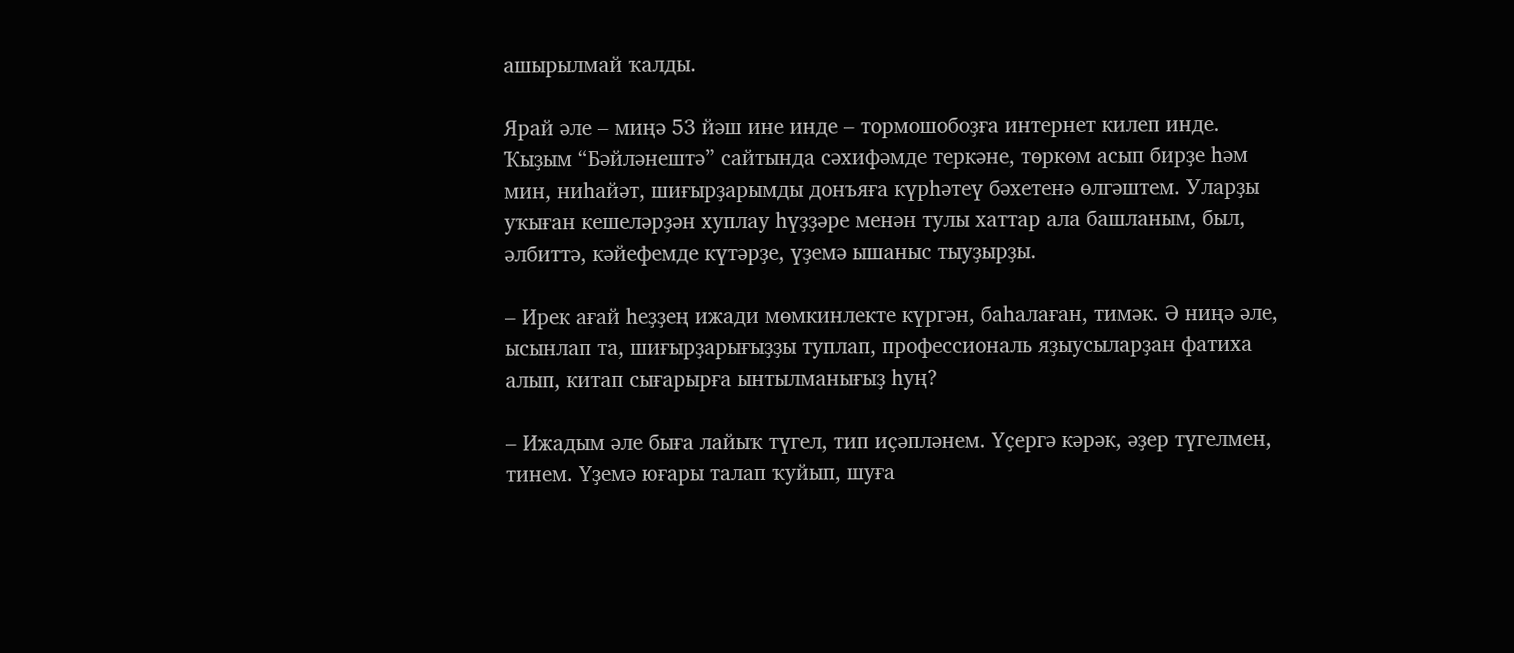ашырылмай ҡалды.

Ярай әле – миңә 53 йәш ине инде – тормошобоҙға интернет килеп инде. Ҡыҙым “Бәйләнештә” сайтында сәхифәмде теркәне, төркөм асып бирҙе һәм мин, ниһайәт, шиғырҙарымды донъяға күрһәтеү бәхетенә өлгәштем. Уларҙы уҡыған кешеләрҙән хуплау һүҙҙәре менән тулы хаттар ала башланым, был, әлбиттә, кәйефемде күтәрҙе, үҙемә ышаныс тыуҙырҙы.

– Ирек ағай һеҙҙең ижади мөмкинлекте күргән, баһалаған, тимәк. Ә ниңә әле, ысынлап та, шиғырҙарығыҙҙы туплап, профессиональ яҙыусыларҙан фатиха алып, китап сығарырға ынтылманығыҙ һуң?

– Ижадым әле быға лайыҡ түгел, тип иҫәпләнем. Үҫергә кәрәк, әҙер түгелмен, тинем. Үҙемә юғары талап ҡуйып, шуға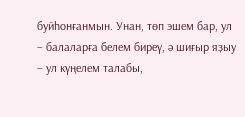буйһонғанмын. Унан, төп эшем бар, ул – балаларға белем биреү, ә шиғыр яҙыу – ул күңелем талабы,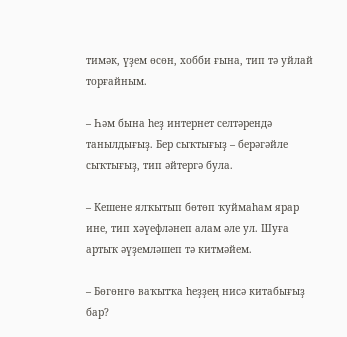тимәк, үҙем өсөн, хобби ғына, тип тә уйлай торғайным.

– Һәм бына һеҙ интернет селтәрендә танылдығыҙ. Бер сыҡтығыҙ – берәгәйле сыҡтығыҙ, тип әйтергә була.

– Кешене ялҡытып бөтөп ҡуймаһам ярар ине, тип хәүефләнеп алам әле ул. Шуға артыҡ әүҙемләшеп тә китмәйем.

– Бөгөнгө ваҡытҡа һеҙҙең нисә китабығыҙ бар?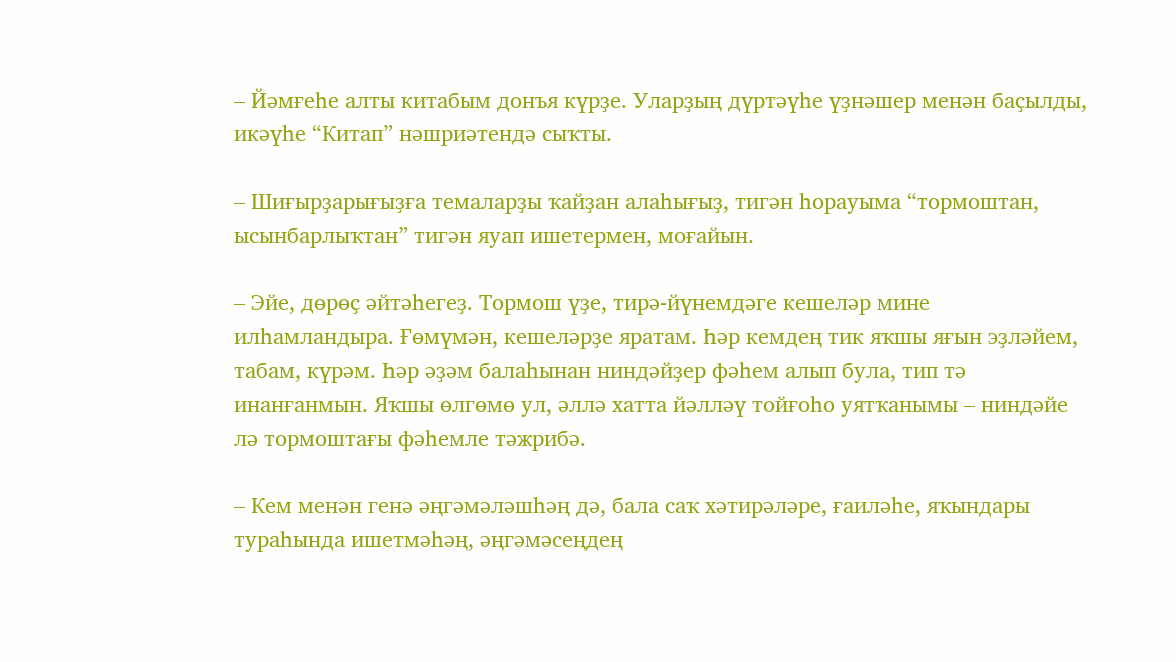– Йәмғеһе алты китабым донъя күрҙе. Уларҙың дүртәүһе үҙнәшер менән баҫылды, икәүһе “Китап” нәшриәтендә сыҡты.

– Шиғырҙарығыҙға темаларҙы ҡайҙан алаһығыҙ, тигән һорауыма “тормоштан, ысынбарлыҡтан” тигән яуап ишетермен, моғайын.

– Эйе, дөрөҫ әйтәһегеҙ. Тормош үҙе, тирә-йүнемдәге кешеләр мине илһамландыра. Ғөмүмән, кешеләрҙе яратам. Һәр кемдең тик яҡшы яғын эҙләйем, табам, күрәм. Һәр әҙәм балаһынан ниндәйҙер фәһем алып була, тип тә инанғанмын. Яҡшы өлгөмө ул, әллә хатта йәлләү тойғоһо уятҡанымы – ниндәйе лә тормоштағы фәһемле тәжрибә.

– Кем менән генә әңгәмәләшһәң дә, бала саҡ хәтирәләре, ғаиләһе, яҡындары тураһында ишетмәһәң, әңгәмәсеңдең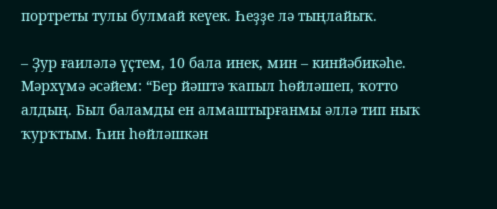портреты тулы булмай кеүек. Һеҙҙе лә тыңлайыҡ.

– Ҙур ғаиләлә үҫтем, 10 бала инек, мин – кинйәбикәһе. Мәрхүмә әсәйем: “Бер йәштә ҡапыл һөйләшеп, ҡотто алдың. Был баламды ен алмаштырғанмы әллә тип ныҡ ҡурҡтым. Һин һөйләшкән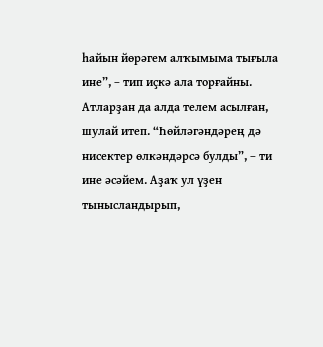һайын йөрәгем алҡымыма тығыла ине”, – тип иҫкә ала торғайны. Атларҙан да алда телем асылған, шулай итеп. “Һөйләгәндәрең дә нисектер өлкәндәрсә булды”, – ти ине әсәйем. Аҙаҡ ул үҙен тынысландырып,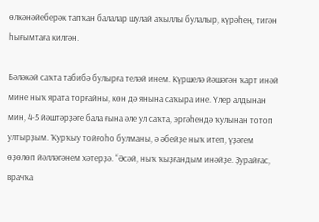өлкәнәйеберәк тапҡан балалар шулай аҡыллы булалыр, күрәһең, тигән һығымтаға килгән.

Бәләкәй саҡта табибә булырға теләй инем. Күршелә йәшәгән ҡарт инәй мине ныҡ ярата торғайны, көн дә янына саҡыра ине. Үлер алдынан мин, 4-5 йәштәрҙәге бала ғына әле ул саҡта, эргәһендә ҡулынан тотоп ултырҙым. Ҡурҡыу тойғоһо булманы, ә әбейҙе ныҡ итеп, үҙәгем өҙөлөп йәлләгәнем хәтерҙә. “Әсәй, ныҡ ҡыҙғандым инәйҙе. Ҙурайғас, врачҡа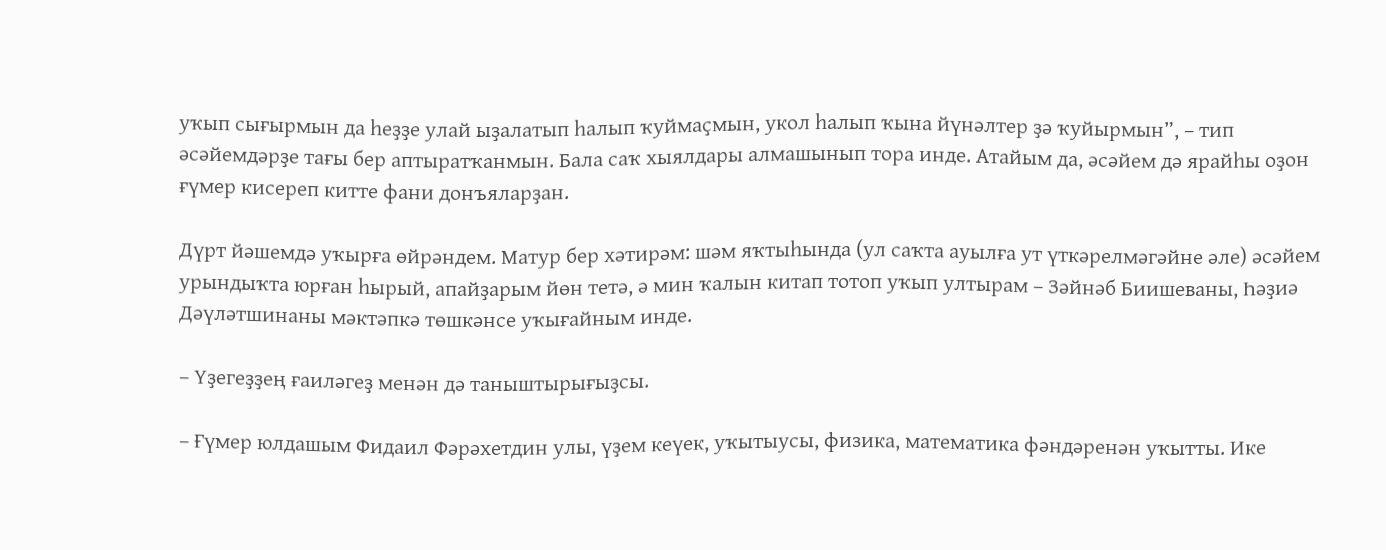уҡып сығырмын да һеҙҙе улай ыҙалатып һалып ҡуймаҫмын, укол һалып ҡына йүнәлтер ҙә ҡуйырмын”, – тип әсәйемдәрҙе тағы бер аптыратҡанмын. Бала саҡ хыялдары алмашынып тора инде. Атайым да, әсәйем дә ярайһы оҙон ғүмер кисереп китте фани донъяларҙан.

Дүрт йәшемдә уҡырға өйрәндем. Матур бер хәтирәм: шәм яҡтыһында (ул саҡта ауылға ут үткәрелмәгәйне әле) әсәйем урындыҡта юрған һырый, апайҙарым йөн тетә, ә мин ҡалын китап тотоп уҡып ултырам – Зәйнәб Биишеваны, Һәҙиә Дәүләтшинаны мәктәпкә төшкәнсе уҡығайным инде.

– Үҙегеҙҙең ғаиләгеҙ менән дә таныштырығыҙсы.

– Ғүмер юлдашым Фидаил Фәрәхетдин улы, үҙем кеүек, уҡытыусы, физика, математика фәндәренән уҡытты. Ике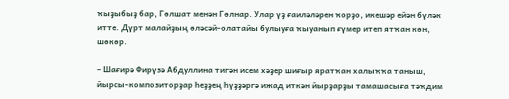ҡыҙыбыҙ бар, Гөлшат менән Гөлнар. Улар үҙ ғаиләләрен ҡорҙо, икешәр ейән бүләк итте. Дүрт малайҙың өләсәй-олатайы булыуға ҡыуанып ғүмер итеп ятҡан көн, шөкөр.

– Шағирә Фирүзә Абдуллина тигән исем хәҙер шиғыр яратҡан халыҡҡа таныш, йырсы-композиторҙар һеҙҙең һүҙҙәргә ижад иткән йырҙарҙы тамашасыға тәҡдим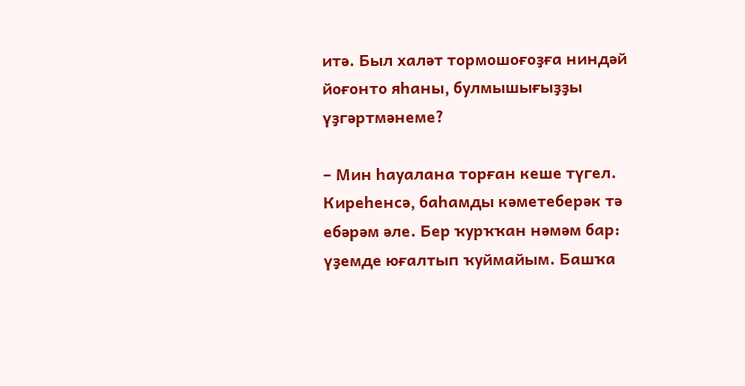итә. Был халәт тормошоғоҙға ниндәй йоғонто яһаны, булмышығыҙҙы үҙгәртмәнеме?

– Мин һауалана торған кеше түгел. Киреһенсә, баһамды кәметеберәк тә ебәрәм әле. Бер ҡурҡҡан нәмәм бар: үҙемде юғалтып ҡуймайым. Башҡа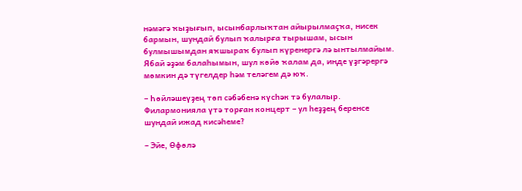нәмәгә ҡыҙығып, ысынбарлыҡтан айырылмаҫҡа, нисек бармын, шундай булып ҡалырға тырышам, ысын булмышымдан яҡшыраҡ булып күренергә лә ынтылмайым. Ябай әҙәм балаһымын, шул көйө ҡалам да, инде үҙгәрергә мөмкин дә түгелдер һәм теләгем дә юҡ.

– Һөйләшеүҙең төп сәбәбенә күсһәк тә булалыр. Филармонияла үтә торған концерт – ул һеҙҙең беренсе шундай ижад кисәһеме?

– Эйе, Өфөлә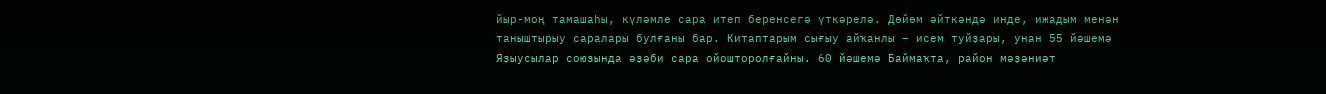йыр-моң тамашаһы, күләмле сара итеп беренсегә үткәрелә. Дөйөм әйткәндә инде, ижадым менән таныштырыу саралары булғаны бар. Китаптарым сығыу айҡанлы – исем туйҙары, унан 55 йәшемә Яҙыусылар союзында әҙәби сара ойошторолғайны. 60 йәшемә Баймаҡта, район мәҙәниәт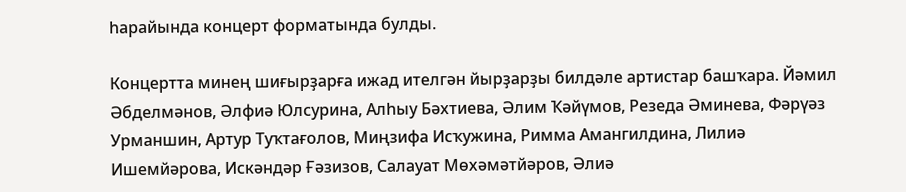һарайында концерт форматында булды.

Концертта минең шиғырҙарға ижад ителгән йырҙарҙы билдәле артистар башҡара. Йәмил Әбделмәнов, Әлфиә Юлсурина, Алһыу Бәхтиева, Әлим Ҡәйүмов, Резеда Әминева, Фәрүәз Урманшин, Артур Туҡтағолов, Миңзифа Исҡужина, Римма Амангилдина, Лилиә Ишемйәрова, Искәндәр Ғәзизов, Салауат Мөхәмәтйәров, Әлиә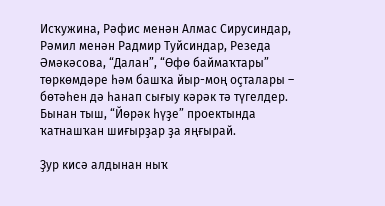Исҡужина, Рәфис менән Алмас Сирусиндар, Рәмил менән Радмир Туйсиндар, Резеда Әмәкәсова, “Далан”, “Өфө баймаҡтары” төркөмдәре һәм башҡа йыр-моң оҫталары – бөтәһен дә һанап сығыу кәрәк тә түгелдер. Бынан тыш, “Йөрәк һүҙе” проектында ҡатнашҡан шиғырҙар ҙа яңғырай.

Ҙур кисә алдынан ныҡ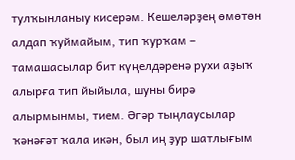тулҡынланыу кисерәм. Кешеләрҙең өмөтөн алдап ҡуймайым, тип ҡурҡам – тамашасылар бит күңелдәренә рухи аҙыҡ алырға тип йыйыла, шуны бирә алырмынмы, тием. Әгәр тыңлаусылар ҡәнәғәт ҡала икән, был иң ҙур шатлығым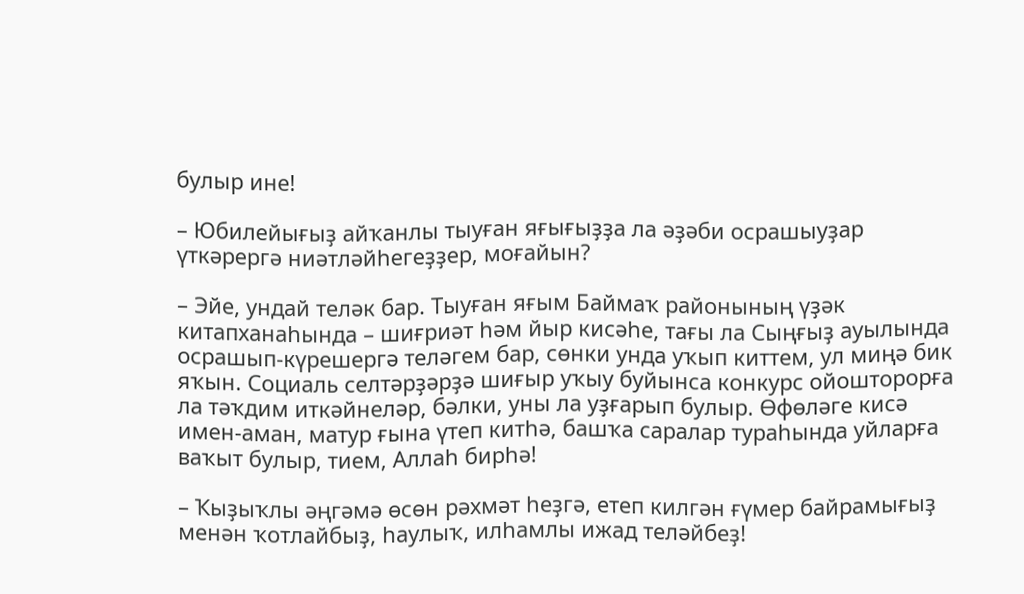булыр ине!

– Юбилейығыҙ айҡанлы тыуған яғығыҙҙа ла әҙәби осрашыуҙар үткәрергә ниәтләйһегеҙҙер, моғайын?

– Эйе, ундай теләк бар. Тыуған яғым Баймаҡ районының үҙәк китапханаһында – шиғриәт һәм йыр кисәһе, тағы ла Сыңғыҙ ауылында осрашып-күрешергә теләгем бар, сөнки унда уҡып киттем, ул миңә бик яҡын. Социаль селтәрҙәрҙә шиғыр уҡыу буйынса конкурс ойошторорға ла тәҡдим иткәйнеләр, бәлки, уны ла уҙғарып булыр. Өфөләге кисә имен-аман, матур ғына үтеп китһә, башҡа саралар тураһында уйларға ваҡыт булыр, тием, Аллаһ бирһә!

– Ҡыҙыҡлы әңгәмә өсөн рәхмәт һеҙгә, етеп килгән ғүмер байрамығыҙ менән ҡотлайбыҙ, һаулыҡ, илһамлы ижад теләйбеҙ!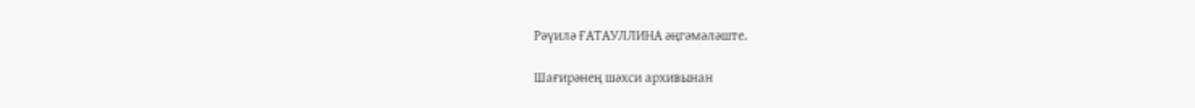Рәүилә ҒАТАУЛЛИНА әңгәмәләште.

Шағирәнең шәхси архивынан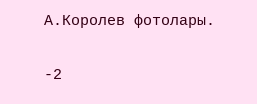А.Королев фотолары.

-2